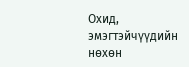Охид, эмэгтэйчүүдийн нөхөн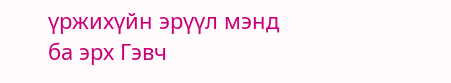үржихүйн эрүүл мэнд ба эрх Гэвч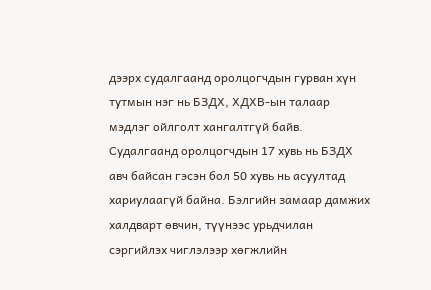дээрх судалгаанд оролцогчдын гурван хүн тутмын нэг нь БЗДХ, ХДХВ-ын талаар мэдлэг ойлголт хангалтгүй байв. Судалгаанд оролцогчдын 17 хувь нь БЗДХ авч байсан гэсэн бол 50 хувь нь асуултад хариулаагүй байна. Бэлгийн замаар дамжих халдварт өвчин, түүнээс урьдчилан сэргийлэх чиглэлээр хөгжлийн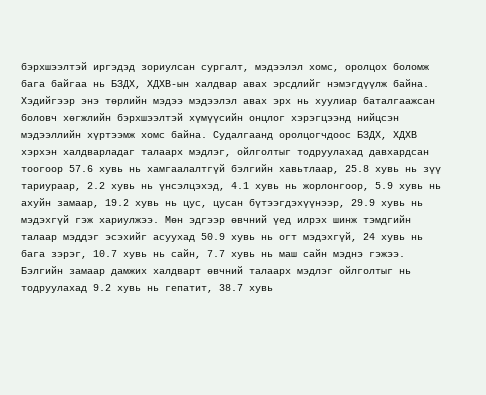бэрхшээлтэй иргэдэд зориулсан сургалт, мэдээлэл хомс, оролцох боломж бага байгаа нь БЗДХ, ХДХВ-ын халдвар авах эрсдлийг нэмэгдүүлж байна. Хэдийгээр энэ төрлийн мэдээ мэдээлэл авах эрх нь хуулиар баталгаажсан боловч хөгжлийн бэрхшээлтэй хүмүүсийн онцлог хэрэгцээнд нийцсэн мэдээллийн хүртээмж хомс байна. Судалгаанд оролцогчдоос БЗДХ, ХДХВ хэрхэн халдварладаг талаарх мэдлэг, ойлголтыг тодруулахад давхардсан тоогоор 57.6 хувь нь хамгаалалтгүй бэлгийн хавьтлаар, 25.8 хувь нь зүү тариураар, 2.2 хувь нь үнсэлцэхэд, 4.1 хувь нь жорлонгоор, 5.9 хувь нь ахуйн замаар, 19.2 хувь нь цус, цусан бүтээгдэхүүнээр, 29.9 хувь нь мэдэхгүй гэж хариулжээ. Мөн эдгээр өвчний үед илрэх шинж тэмдгийн талаар мэддэг эсэхийг асуухад 50.9 хувь нь огт мэдэхгүй, 24 хувь нь бага зэрэг, 10.7 хувь нь сайн, 7.7 хувь нь маш сайн мэднэ гэжээ. Бэлгийн замаар дамжих халдварт өвчний талаарх мэдлэг ойлголтыг нь тодруулахад 9.2 хувь нь гепатит, 38.7 хувь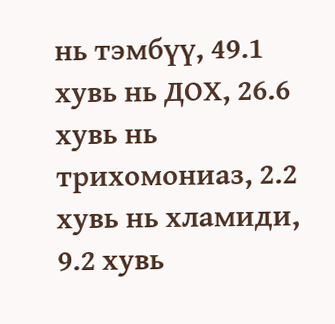нь тэмбүү, 49.1 хувь нь ДОХ, 26.6 хувь нь трихомониаз, 2.2 хувь нь хламиди, 9.2 хувь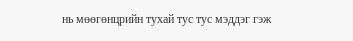нь мөөгөнцрийн тухай тус тус мэддэг гэж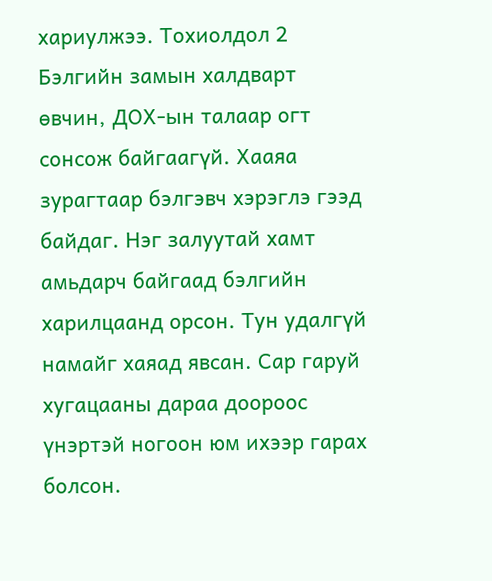хариулжээ. Тохиолдол 2 Бэлгийн замын халдварт өвчин, ДОХ-ын талаар огт сонсож байгаагүй. Хааяа зурагтаар бэлгэвч хэрэглэ гээд байдаг. Нэг залуутай хамт амьдарч байгаад бэлгийн харилцаанд орсон. Тун удалгүй намайг хаяад явсан. Сар гаруй хугацааны дараа доороос үнэртэй ногоон юм ихээр гарах болсон.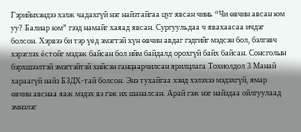Гэрийнхэндээ хэлж чадахгүй нэг найзтайгаа цуг явсан чинь “Чи өвчин авсан юм уу? Балиар юм” гээд намайг хаяад явсан. Сургуульдаа ч явахаасаа ичдэг болсон. Хэрвээ би тэр үед эмэгтэй хүн өвчин авдаг гэдгийг мэдсэн бол, бэлгэвч хэрэглэх ёстойг мэдэж байсан бол ийм байдалд орохгүй байх байсан. Сонсголын бэрхшээлтэй эмэгтэйтэй хийсэн ганцаарчилсан ярилцлага Тохиолдол 3 Манай хараагүй найз БЗДХ-тай болсон. Энэ тухайгаа хэнд хэлэхээ мэдэхгүй, ямар өвчин авснаа яаж мэдэх вэ гэж их шаналсан. Арай гэж нэг найздаа ойлгуулаад эмнэлэг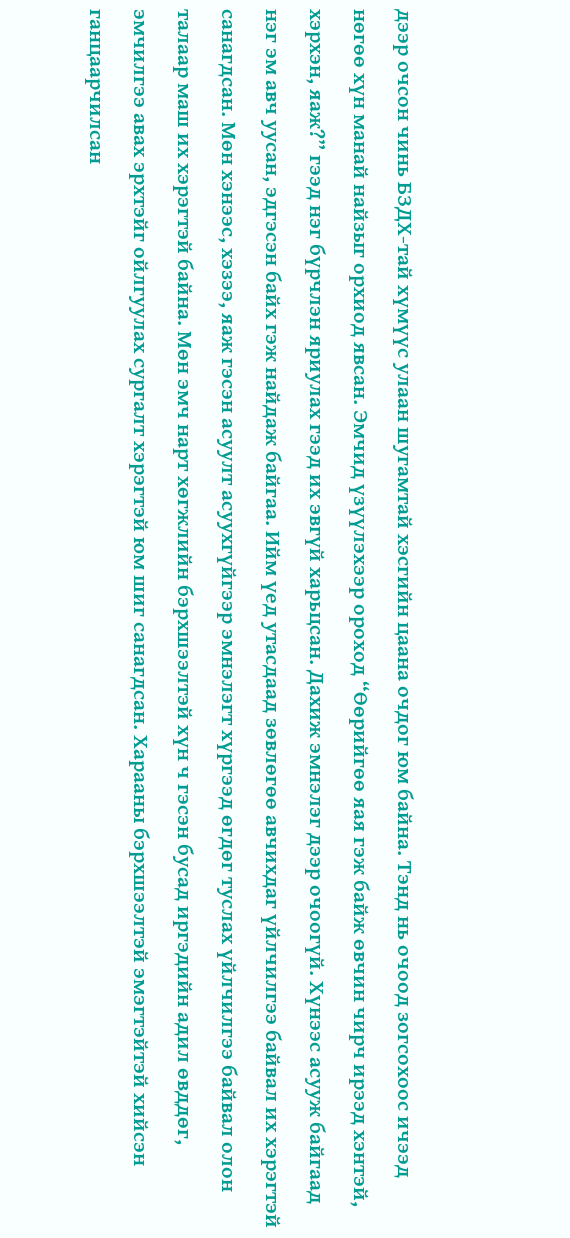дээр очсон чинь БЗДХ-тай хүмүүс улаан шугамтай хэсгийн цаана очдог юм байна. Тэнд нь очоод зогсохоос ичээд нөгөө хүн манай найзыг орхиод явсан. Эмчид үзүүлэхээр ороход “Өөрийгөө яая гэж байж өвчин чирч ирээд хэнтэй, хэрхэн, яаж?” гээд нэг бүрчлэн яриулах гээд их эвгүй харьцсан. Дахиж эмнэлэг дээр очоогүй. Хүнээс асууж байгаад нэг эм авч уусан, эдгэсэн байх гэж найдаж байгаа. Ийм үед утасдаад зөвлөгөө авчихдаг үйлчилгээ байвал их хэрэгтэй санагдсан. Мөн хэнээс, хэзээ, яаж гэсэн асуулт асуухгүйгээр эмнэлэгт хүргээд өгдөг туслах үйлчилгээ байвал олон талаар маш их хэрэгтэй байна. Мөн эмч нарт хөгжлийн бэрхшээлтэй хүн ч гэсэн бусад иргэдийн адил өвддөг, эмчилгээ авах эрхтэйг ойлгуулах сургалт хэрэгтэй юм шиг санагдсан. Харааны бэрхшээлтэй эмэгтэйтэй хийсэн ганцаарчилсан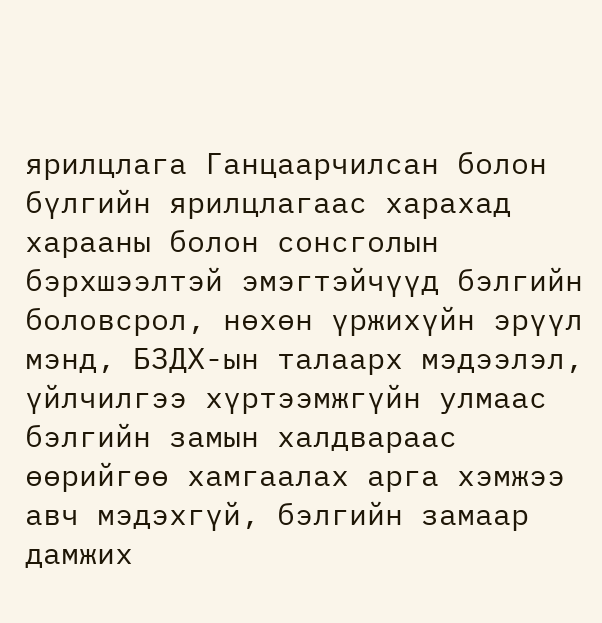ярилцлага Ганцаарчилсан болон бүлгийн ярилцлагаас харахад харааны болон сонсголын бэрхшээлтэй эмэгтэйчүүд бэлгийн боловсрол, нөхөн үржихүйн эрүүл мэнд, БЗДХ-ын талаарх мэдээлэл, үйлчилгээ хүртээмжгүйн улмаас бэлгийн замын халдвараас өөрийгөө хамгаалах арга хэмжээ авч мэдэхгүй, бэлгийн замаар дамжих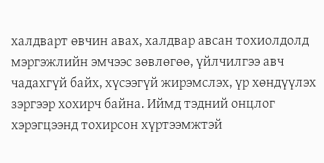халдварт өвчин авах, халдвар авсан тохиолдолд мэргэжлийн эмчээс зөвлөгөө, үйлчилгээ авч чадахгүй байх, хүсээгүй жирэмслэх, үр хөндүүлэх зэргээр хохирч байна. Иймд тэдний онцлог хэрэгцээнд тохирсон хүртээмжтэй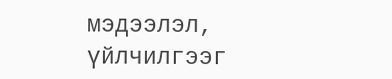мэдээлэл, үйлчилгээг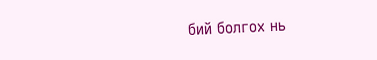бий болгох нь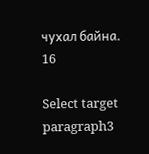чухал байна. 16

Select target paragraph3